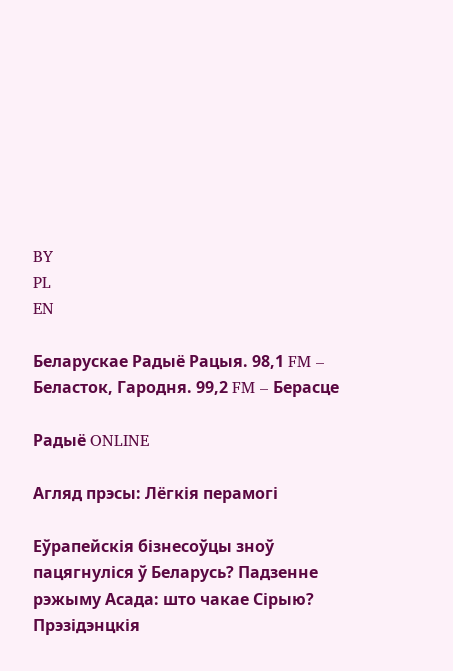BY
PL
EN

Беларускае Радыё Рацыя. 98,1 FM – Беласток, Гародня. 99,2 FM – Берасце

Радыё ONLINE

Агляд прэсы: Лёгкія перамогі

Еўрапейскія бізнесоўцы зноў пацягнуліся ў Беларусь? Падзенне рэжыму Асада: што чакае Сірыю? Прэзідэнцкія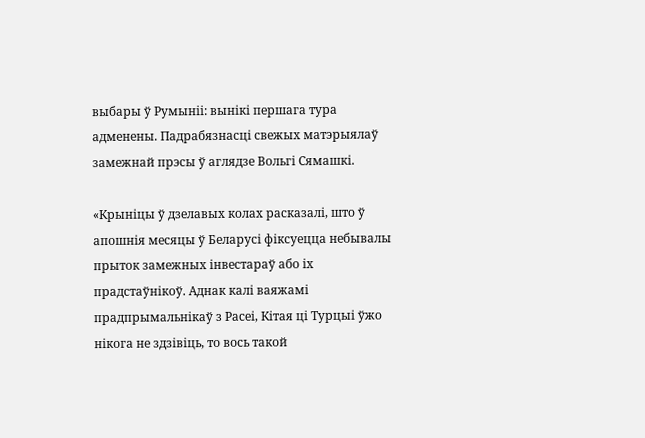выбары ў Румыніі: вынікі першага тура адменены. Падрабязнасці свежых матэрыялаў замежнай прэсы ў аглядзе Вольгі Сямашкі.

«Крыніцы ў дзелавых колах расказалі, што ў апошнія месяцы ў Беларусі фіксуецца небывалы прыток замежных інвестараў або іх прадстаўнікоў. Аднак калі ваяжамі прадпрымальнікаў з Расеі, Кітая ці Турцыі ўжо нікога не здзівіць, то вось такой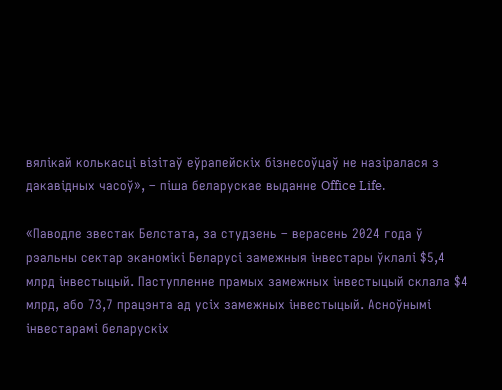вялікай колькасці візітаў еўрапейскіх бізнесоўцаў не назіралася з дакавідных часоў», – піша беларускае выданне Office Life.

«Паводле звестак Белстата, за студзень – верасень 2024 года ў рэальны сектар эканомікі Беларусі замежныя інвестары ўклалі $5,4 млрд інвестыцый. Паступленне прамых замежных інвестыцый склала $4 млрд, або 73,7 працэнта ад усіх замежных інвестыцый. Асноўнымі інвестарамі беларускіх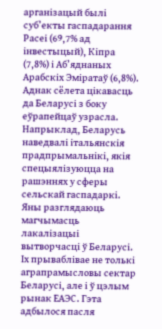арганізацый былі суб’екты гаспадарання Расеі (69,7% ад інвестыцый), Кіпра (7,8%) і Аб’яднаных Арабскіх Эміратаў (6,8%). Аднак сёлета цікавасць да Беларусі з боку еўрапейцаў узрасла. Напрыклад, Беларусь наведвалі італьянскія прадпрымальнікі, якія спецыялізуюцца на рашэннях у сферы сельскай гаспадаркі. Яны разглядаюць магчымасць лакалізацыі вытворчасці ў Беларусі. Іх прываблівае не толькі аграпрамысловы сектар Беларусі, але і ў цэлым рынак ЕАЭС. Гэта адбылося пасля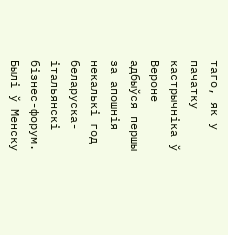таго, як у пачатку кастрычніка ў Вероне адбыўся першы за апошнія некалькі год беларуска-італьянскі бізнес-форум. Былі ў Менску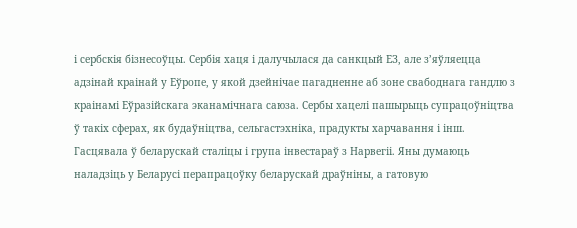і сербскія бізнесоўцы. Сербія хаця і далучылася да санкцый ЕЗ, але з’яўляецца адзінай краінай у Еўропе, у якой дзейнічае пагадненне аб зоне свабоднага гандлю з краінамі Еўразійскага эканамічнага саюза. Сербы хацелі пашырыць супрацоўніцтва ў такіх сферах, як будаўніцтва, сельгастэхніка, прадукты харчавання і інш. Гасцявала ў беларускай сталіцы і група інвестараў з Нарвегіі. Яны думаюць наладзіць у Беларусі перапрацоўку беларускай драўніны, а гатовую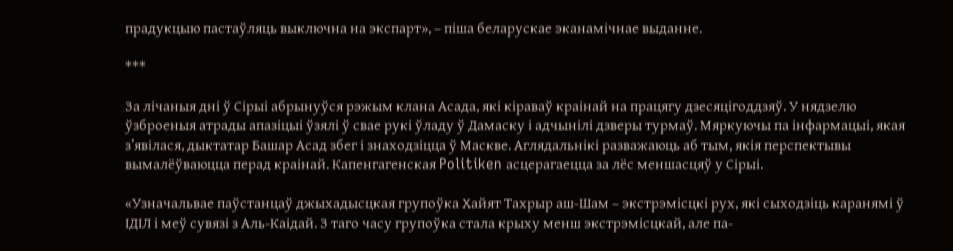прадукцыю пастаўляць выключна на экспарт», – піша беларускае эканамічнае выданне.

***

За лічаныя дні ў Сірыі абрынуўся рэжым клана Асада, які кіраваў краінай на працягу дзесяцігоддзяў. У нядзелю ўзброеныя атрады апазіцыі ўзялі ў свае рукі ўладу ў Дамаску і адчынілі дзверы турмаў. Мяркуючы па інфармацыі, якая з’явілася, дыктатар Башар Асад збег і знаходзіцца ў Маскве. Аглядальнікі разважаюць аб тым, якія перспектывы вымалёўваюцца перад краінай. Капенгагенская Politiken асцерагаецца за лёс меншасцяў у Сірыі.

«Узначальвае паўстанцаў джыхадысцкая групоўка Хайят Тахрыр аш-Шам – экстрэмісцкі рух, які сыходзіць каранямі ў ІДІЛ і меў сувязі з Аль-Каідай. З таго часу групоўка стала крыху менш экстрэмісцкай, але па-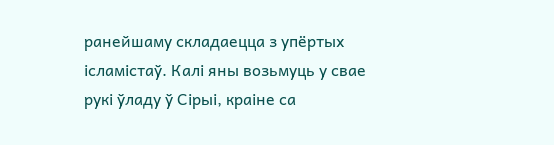ранейшаму складаецца з упёртых ісламістаў. Калі яны возьмуць у свае рукі ўладу ў Сірыі, краіне са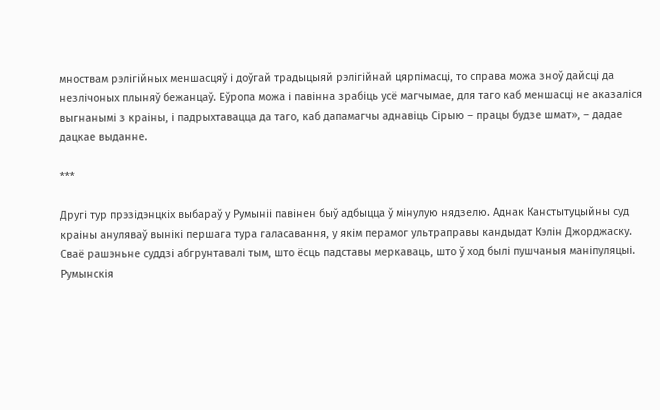мноствам рэлігійных меншасцяў і доўгай традыцыяй рэлігійнай цярпімасці, то справа можа зноў дайсці да незлічоных плыняў бежанцаў. Еўропа можа і павінна зрабіць усё магчымае, для таго каб меншасці не аказаліся выгнанымі з краіны, і падрыхтавацца да таго, каб дапамагчы аднавіць Сірыю – працы будзе шмат», – дадае дацкае выданне.

***

Другі тур прэзідэнцкіх выбараў у Румыніі павінен быў адбыцца ў мінулую нядзелю. Аднак Канстытуцыйны суд краіны ануляваў вынікі першага тура галасавання, у якім перамог ультраправы кандыдат Кэлін Джорджаску. Сваё рашэньне суддзі абгрунтавалі тым, што ёсць падставы меркаваць, што ў ход былі пушчаныя маніпуляцыі. Румынскія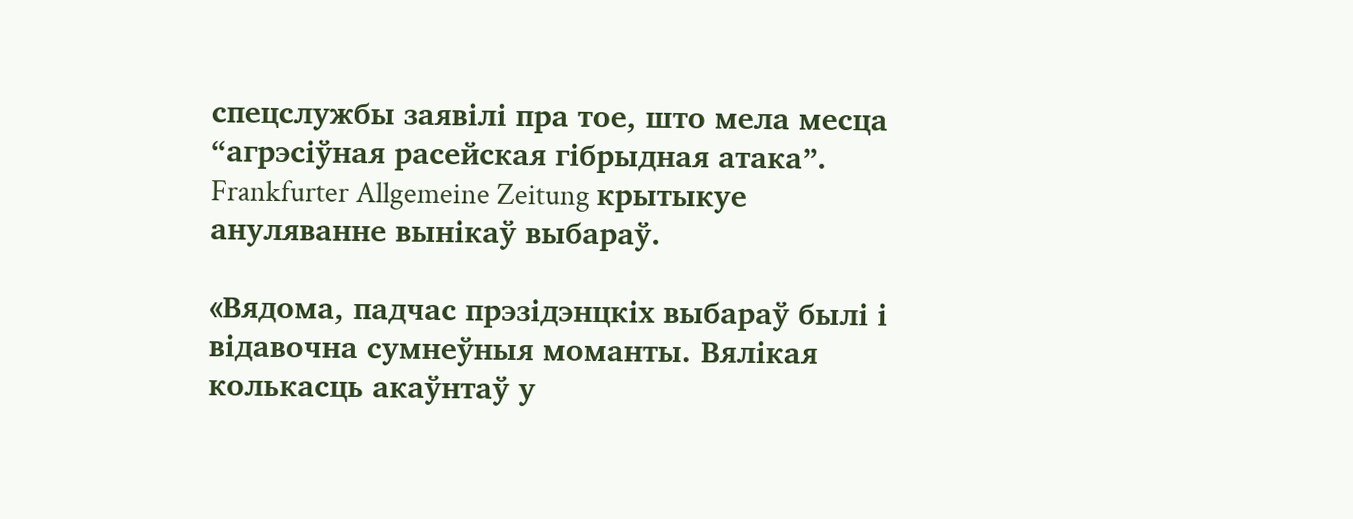спецслужбы заявілі пра тое, што мела месца “агрэсіўная расейская гібрыдная атака”. Frankfurter Allgemeine Zeitung крытыкуе ануляванне вынікаў выбараў.

«Вядома, падчас прэзідэнцкіх выбараў былі і відавочна сумнеўныя моманты. Вялікая колькасць акаўнтаў у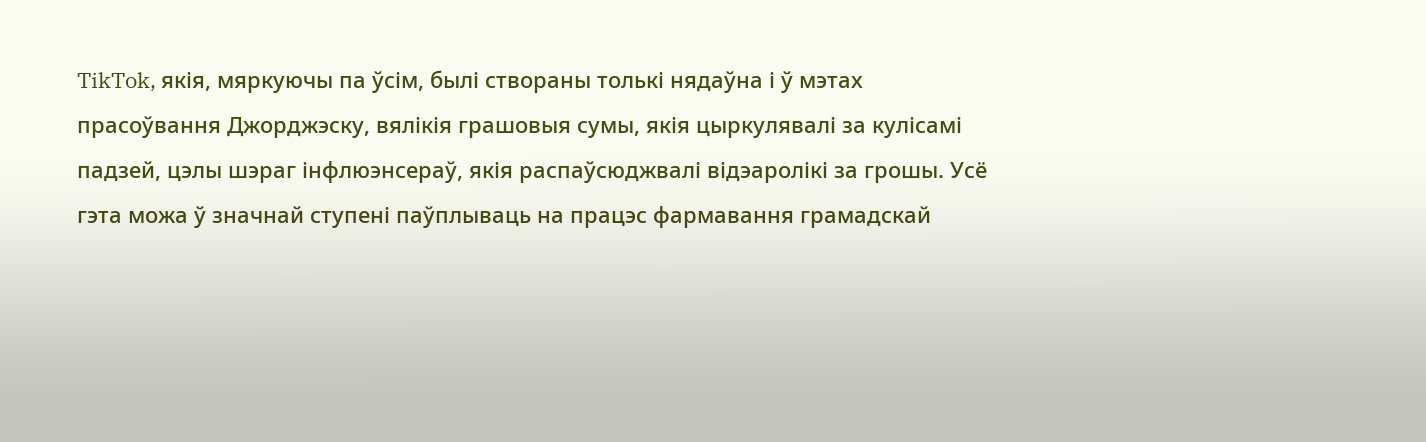TikTok, якія, мяркуючы па ўсім, былі створаны толькі нядаўна і ў мэтах прасоўвання Джорджэску, вялікія грашовыя сумы, якія цыркулявалі за кулісамі падзей, цэлы шэраг інфлюэнсераў, якія распаўсюджвалі відэаролікі за грошы. Усё гэта можа ў значнай ступені паўплываць на працэс фармавання грамадскай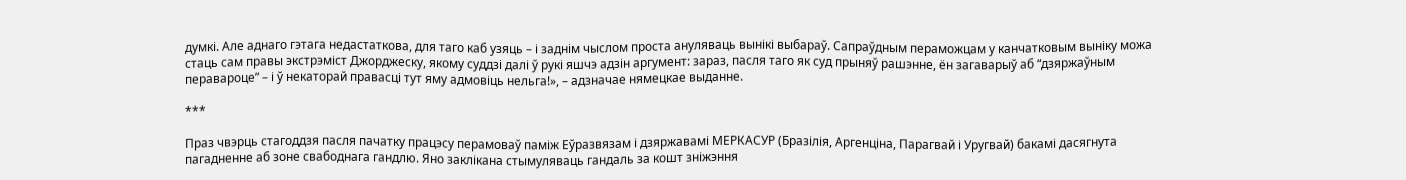думкі. Але аднаго гэтага недастаткова, для таго каб узяць – і заднім чыслом проста ануляваць вынікі выбараў. Сапраўдным пераможцам у канчатковым выніку можа стаць сам правы экстрэміст Джорджеску, якому суддзі далі ў рукі яшчэ адзін аргумент: зараз, пасля таго як суд прыняў рашэнне, ён загаварыў аб “дзяржаўным перавароце” – і ў некаторай правасці тут яму адмовіць нельга!», – адзначае нямецкае выданне.

***

Праз чвэрць стагоддзя пасля пачатку працэсу перамоваў паміж Еўразвязам і дзяржавамі МЕРКАСУР (Бразілія, Аргенціна, Парагвай і Уругвай) бакамі дасягнута пагадненне аб зоне свабоднага гандлю. Яно заклікана стымуляваць гандаль за кошт зніжэння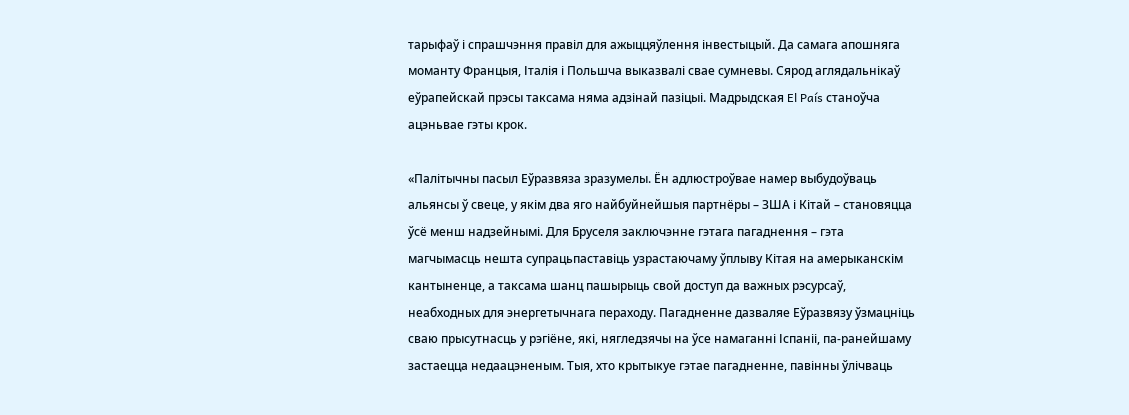тарыфаў і спрашчэння правіл для ажыццяўлення інвестыцый. Да самага апошняга моманту Францыя, Італія і Польшча выказвалі свае сумневы. Сярод аглядальнікаў еўрапейскай прэсы таксама няма адзінай пазіцыі. Мадрыдская El País станоўча ацэньвае гэты крок.

«Палітычны пасыл Еўразвяза зразумелы. Ён адлюстроўвае намер выбудоўваць альянсы ў свеце, у якім два яго найбуйнейшыя партнёры – ЗША і Кітай – становяцца ўсё менш надзейнымі. Для Бруселя заключэнне гэтага пагаднення – гэта магчымасць нешта супрацьпаставіць узрастаючаму ўплыву Кітая на амерыканскім кантыненце, а таксама шанц пашырыць свой доступ да важных рэсурсаў, неабходных для энергетычнага пераходу. Пагадненне дазваляе Еўразвязу ўзмацніць сваю прысутнасць у рэгіёне, які, нягледзячы на ўсе намаганні Іспаніі, па-ранейшаму застаецца недаацэненым. Тыя, хто крытыкуе гэтае пагадненне, павінны ўлічваць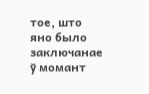тое, што яно было заключанае ў момант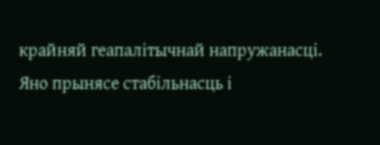крайняй геапалітычнай напружанасці. Яно прынясе стабільнасць і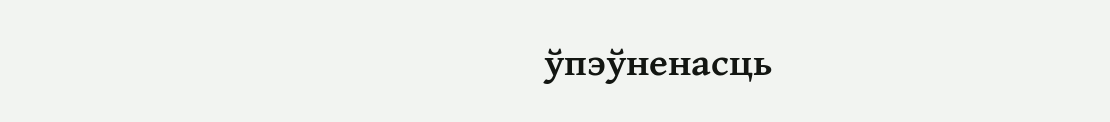ўпэўненасць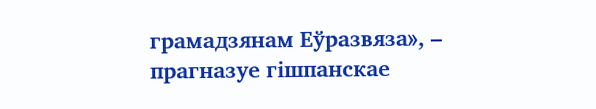грамадзянам Еўразвяза», – прагназуе гішпанскае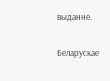выданне.

Беларускае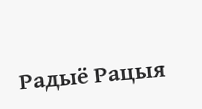Радыё Рацыя